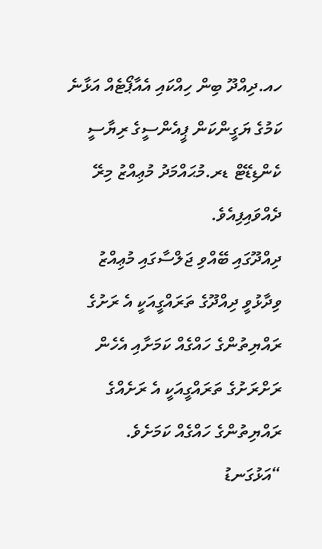ހއ.ދިއްދޫ ބިން ހިއްކައި އެއާޕޯޓެއް އަޅާނެ ކަމުގެ ޔަގީންކަން ޕީއެންސީގެ ރިޔާސީ ކެންޑިޑޭޓް ޑރ.މުޙައްމަދު މުޢިއްޒު މިރޭ ދެއްވައިފިއެވެ.
ދިއްދޫގައި ބޭއްވި ޖަލްސާގައި މުޢިއްޒު ވިދާޅުވީ ދިއްދޫގެ ތަރައްގީއަކީ އެ ރަށުގެ ރައްޔިތުންގެ ހައްގެއް ކަމަށާއި އެހެން ރަށްރަށުގެ ތަރައްގީއަކީ އެ ރަށެއްގެ ރައްޔިތުންގެ ހައްގެއް ކަމަށެވެ.
“އަޅުގަނޑު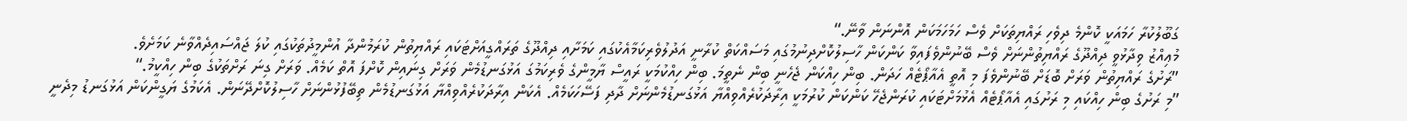ގަބޫލުކުރާ ހަމައަކީ ކޮންމެ ދިވެހި ރައްޔިތަކަށް ވެސް ހަމަހަމަކަން އޮންނަން ވާނޭ.“
މުޢިއްޒު ވިދާޅުވީ ދިއްދޫގެ ރައްޔިތުންނަށް ވެސް ބޭނުންވެފައިވާ ކަންކަން ހާސިލުކޮށްދިނުމުގައި މަސައްކަތް ކުރާނީ އަދުލުވެރިކަމާއެކުގައި ކަމަށާއި ދިއްދޫގެ ތަރައްގީއަށްޓަކައި ރައްޔިތުން ކުރަމުންދާ އުންމީދުތަކުގައި ކުލަ ޖައްސައިދެއްވާނެ ކަމަށެވެ.
”ރަށުގެ ރައްޔިތުން ވަރަށް ބޮޑަށް ބޭނުންވެފަ މި އޮތީ އެއާޕޯޓެއް ހަދަން. ބިން ހިއްކަން ޖެހެނީ ބިން ނެތީމަ. ބިން ހިއްކުމަކީ ރައީސް ޔާމީންގެ ވެރިކަމުގަ އަޅުގަނޑުމެން ވަރަށް ގިނައިން ކޮށްފަ އޮތް ކަމެއް. ވަރަށް ގިނަ ރަށްތަކުގެ ބިން ހިއްކީމު.“
”މި ރަށުގެ ބިން ހިއްކައި މި ރަށުގައި އެއާޕޯޓެއް އެޅުމަށްޓަކައި ކުރަންޖެހޭ ކަންކަން ކުރުމަކީ އިރާދަކުރެއްވިއްޔާ އަޅުގަނޑުމެންނަށް ދާދި ފަސޭހަކަމެއް. އެކަން އިރާދަކުރެއްވިއްޔާ އަޅުގަނޑުމެން ތިބޭފުޅުންނަށް ހާސިލުކޮށްދޭނަން. އެކަމުގެ ޔަގީންކަން އަޅުގަނޑު މިދެނީ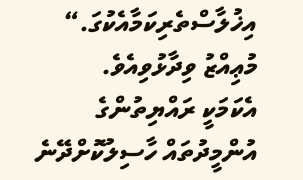އިޚުލާސްތެރިކަމާއެކުގަ.“ މުޢިއްޒު ވިދާޅުވިއެވެ.
އެކަމަކީ ރައްޔިތުންގެ އުންމީދުތައް ހާސިލުކޮށްދޭނެ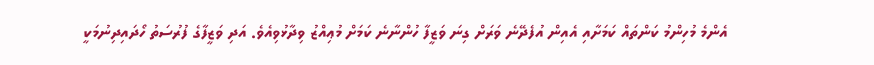އެންމެ މުހިންމު ކަންތައް ކަމަށާއި އެއިން އުފެދޭނެ ވަރަށް ގިނަ ވަޒީފާ ހުންނާނެ ކަމަށް މުޢިއްޒު ވިދާޅުވިއެވެ. އަދި ވަޒީފާގެ ފުރުސަތު ހޯދައިދިނުމަކީ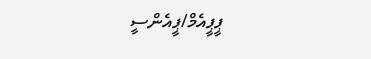ޕީޕީއެމް/ޕީއެންސީ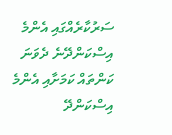ސަރުކާރެއްގައި އެންމެ އިސްކަންދޭނެ ދެވަނަ ކަންތައް ކަމަށާއި އެންމެ އިސްކަންދޭ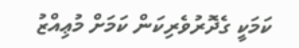ކަމަކީ ގެދޮރުވެރިކަން ކަމަށް މުޢިއްޒު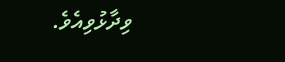ވިދާޅުވިއެވެ.